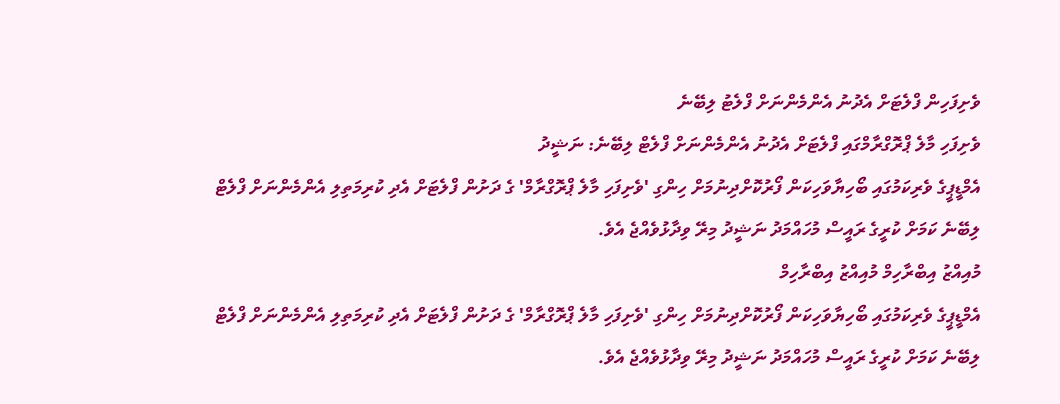ވެށިފަހިން ފްލެޓަށް އެދުނު އެންމެންނަށް ފްލެޓު ލިބޭނެ
ވެށިފަހި މާލެ ޕްރޮގްރާމްގައި ފްލެޓަށް އެދުނު އެންމެންނަށް ފްލެޓް ލިބޭނެ: ނަޝީދު
އެމްޑީޕީގެ ވެރިކަމުގައި ބޯހިޔާވަހިކަން ފޯރުކޮށްދިނުމަށް ހިންގި 'ވެށިފަހި މާލެ ޕްރޮގްރާމް' ގެ ދަށުން ފްލެޓަށް އެދި ކުރިމަތިލި އެންމެންނަށް ފްލެޓް ލިބޭނެ ކަމަށް ކުރީގެ ރައީސް މުހައްމަދު ނަޝީދު މިރޭ ވިދާޅުވެއްޖެ އެވެ.
މުއިއްޒު އިބްރާހިމް މުއިއްޒު އިބްރާހިމް
އެމްޑީޕީގެ ވެރިކަމުގައި ބޯހިޔާވަހިކަން ފޯރުކޮށްދިނުމަށް ހިންގި 'ވެށިފަހި މާލެ ޕްރޮގްރާމް' ގެ ދަށުން ފްލެޓަށް އެދި ކުރިމަތިލި އެންމެންނަށް ފްލެޓް ލިބޭނެ ކަމަށް ކުރީގެ ރައީސް މުހައްމަދު ނަޝީދު މިރޭ ވިދާޅުވެއްޖެ އެވެ.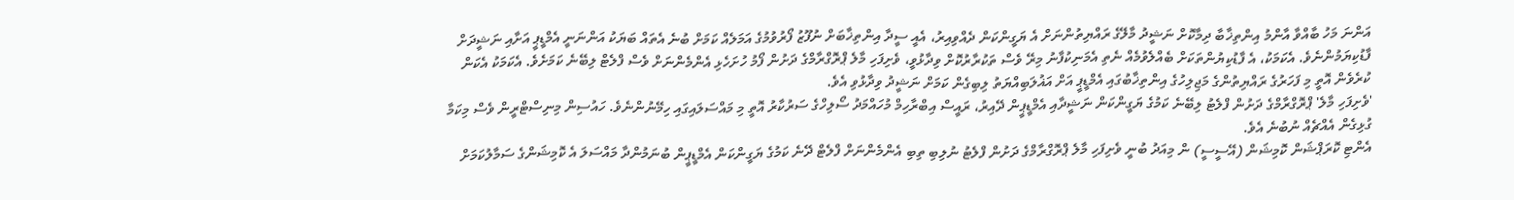އަންނަ މަހު ބާއްވާ އާންމު އިންތިޚާބާ ދިމާކޮށް ނަޝީދު މާލޭގެ ރައްޔިތުންނަށް އެ ޔަގީންކަން ދެއްވިއިރު، އެއީ ސީދާ އިންތިޚާބަށް ނުފޫޒު ފޯރުވުމުގެ އަމަލެއް ކަމަށް ބުނެ އެތައް ބަޔަކު އަންނަނީ އެމްޑީޕީ އަށާއި ނަޝީދަށް ފާޑުކިޔަމުންނެވެ. އެކަމަކު، އެ ފާޑުކިޔުންތަކަށް ބެއްލެވުމެއް ނެތި އެމަނިކުފާނު މިރޭ ވެސް ތަކުރާރުކޮށް ވިދާޅުވީ، ވެށިފަހި މާލެ ޕްރޮގްރާމްގެ ދަށުން ފޯމު ހުށަހެޅި އެންމެންނަށް ވެސް ފްލެޓް ލިބޭނެ ކަމަށެވެ. އެކަމަކު އެކަން ކުރެވެން އޮތީ މި ފަހަރުގެ ރައްޔިތުންގެ މަޖިލިހުގެ އިންތިޚާބުގައި އެމްޑީޕީ އަށް އަޣުލަބިއްޔަތު ލިބިގެން ކަމަށް ނަޝީދު ވިދާޅުވި އެވެ.
'ވެށިފަހި މާލެ' ޕްރޮގްރާމްގެ ދަށުން ފްލެޓު ލިބޭނެ ކަމުގެ ޔަގީންކަން ނަޝީދާއި އެމްޑީޕީން ދޭއިރު، ރައީސް އިބްރާހިމް މުހައްމަދު ސޯލިހްގެ ސަރުކާރު އޮތީ މި މައްސަލައިގައި ހިމޭނުންނެވެ. ހައުސިން މިނިސްޓްރީން ވެސް މިކަމާ ގުޅިގެން އެއްޗެއް ނުބުނެ އެވެ.
އެންޓި ކޮރަޕްޝަން ކޮމިޝަން (އޭސީސީ) ން މިއަދު ބުނީ ވެށިފަހި މާލެ ޕްރޮގްރާމްގެ ދަށުން ފްލެޓު ނުލިބި ތިބި އެންމެންނަށް ފްލެޓް ދޭނެ ކަމުގެ ޔަގީންކަން އެމްޑީޕީން ބުނަމުންދާ މައްސަލަ އެ ކޮމިޝަންގެ ސަމާލުކަމަށް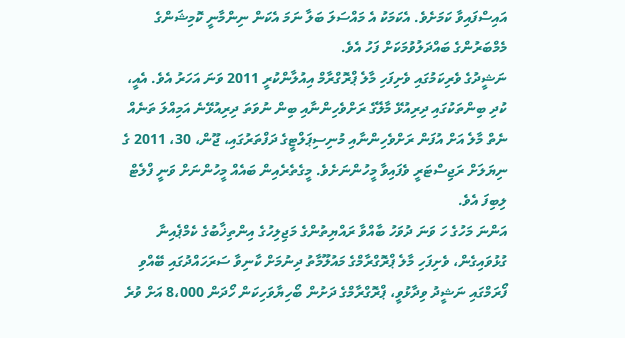އައިސްފައިވާ ކަމަށެވެ. އެކަމަކު އެ މައްސަލަ ބަލާ ނަމަ އެކަން ނިންމާނީ ކޮމިޝަންގެ މެމްބަރުންގެ ބައްދަލުވުމަކަށް ފަހު އެވެ.
ނަޝީދުގެ ވެރިކަމުގައި ވެށިފަހި މާލެ ޕްރޮގްރާމް އިއުލާންކުރީ 2011 ވަނަ އަހަރު އެވެ. އެއީ، ކުދި ބިންތަކުގައި ދިރިއުޅޭ މާލޭގެ ރަށްވެހިންނާއި ބިން ނުވަތަ ދިރިއުޅޭނެ އަމިއްލަ ތަނެއް ނެތް މާލެ އަށް އުފަން ރަށްވެހިންނާއި މުނިސިޕަލްޓީގެ ދަފްތަރުގައި، ޖޫން، 30، 2011 ގެ ނިޔަލަށް ރަޖިސްޓަރީ ވެފައިވާ މީހުންނަށެވެ. މީގެތެރެއިން ބައެއް މީހުންނަށް ވަނީ ފްލެޓް ލިބިފަ އެވެ.
އަންނަ މަހުގެ ހަ ވަނަ ދުވަހު ބާއްވާ ރައްޔިތުންގެ މަޖިލިހުގެ އިންތިޚާބުގެ ކެމްޕެއިނާ ގުޅުވައިގެން، ވެށިފަހި މާލެ ޕްރޮގްރާމްގެ މައުލޫމާތު ދިނުމަށް ކާނިވާ ސަރަހައްދުގައި ބޭއްވި ފޯރަމްގައި ނަޝީދު ވިދާޅުވީ، ޕްރޮގްރާމްގެ ދަށުން ބޯހިޔާވަހިކަން ހޯދަން 8،000 އަށް ވުރެ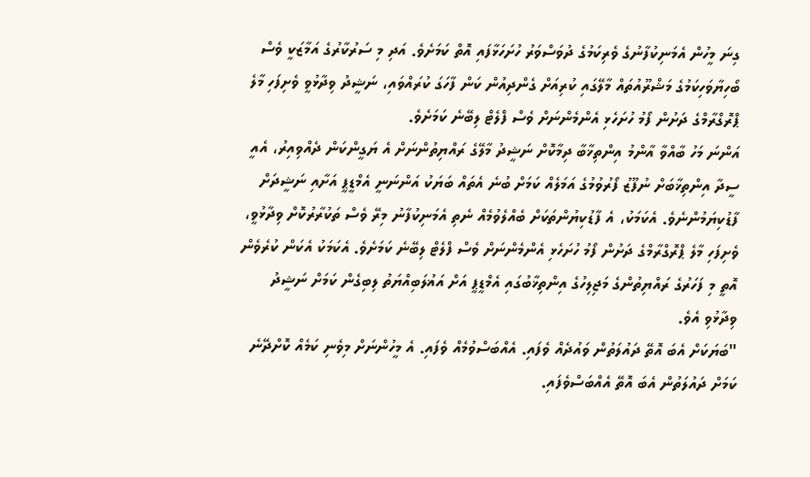ގިނަ މީހުން އެމަނިކުފާނުގެ ވެރިކަމުގެ ދުވަސްވަރު ހުށަހަޅާފައި އޮތް ކަމަށެވެ. އަދި މި ސަރުކާރުގެ އަމާޒަކީ ވެސް ބޯހިޔާވަހިކަމުގެ މަޝްރޫއުތައް މާލޭގައި ކުރިއަށް ގެންދިއުން ކަން ފާހަގަ ކުރައްވައި، ނަޝީދު ވިދާޅުވީ ވެށިފަހި މާލެ ޕްރޮގްރާމްގެ ދަށުން ފޯމު ހުށަހެޅި އެންމެންނަށް ވެސް ފްލެޓް ލިބޭނެ ކަމަށެވެ.
އަންނަ މަހު ބާއްވާ އާންމު އިންތިޚާބާ ދިމާކޮށް ނަޝީދު މާލޭގެ ރައްޔިތުންނަށް އެ ޔަގީންކަން ދެއްވިއިރު، އެއީ ސީދާ އިންތިޚާބަށް ނުފޫޒު ފޯރުވުމުގެ އަމަލެއް ކަމަށް ބުނެ އެތައް ބަޔަކު އަންނަނީ އެމްޑީޕީ އަށާއި ނަޝީދަށް ފާޑުކިޔަމުންނެވެ. އެކަމަކު، އެ ފާޑުކިޔުންތަކަށް ބެއްލެވުމެއް ނެތި އެމަނިކުފާނު މިރޭ ވެސް ތަކުރާރުކޮށް ވިދާޅުވީ، ވެށިފަހި މާލެ ޕްރޮގްރާމްގެ ދަށުން ފޯމު ހުށަހެޅި އެންމެންނަށް ވެސް ފްލެޓް ލިބޭނެ ކަމަށެވެ. އެކަމަކު އެކަން ކުރެވެން އޮތީ މި ފަހަރުގެ ރައްޔިތުންގެ މަޖިލިހުގެ އިންތިޚާބުގައި އެމްޑީޕީ އަށް އަޣުލަބިއްޔަތު ލިބިގެން ކަމަށް ނަޝީދު ވިދާޅުވި އެވެ.
"ބަޔަކަށް އެބަ އޮތޭ ދައުލަތުން ވައުދެއް ވެފައި. އެއްބަސްވުމެއް ވެފައި. އެ މީހުންނަށް މިވެނި ކަމެއް ކޮށްދޭނެ ކަމަށް ދައުލަތުން އެބަ އޮތޭ އެއްބަސްވެފައި.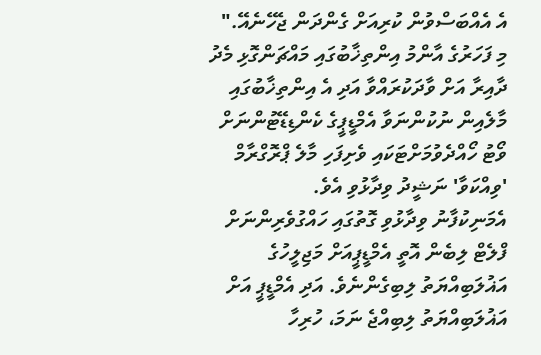އެ އެއްބަސްވުން ކުރިއަށް ގެންދަން ޖެހޭނެއޭ." މި ފަހަރުގެ އާންމު އިންތިޚާބުގައި މައްޗަންގޮޅި މެދު ދާއިރާ އަށް ވާދަކުރައްވާ އަދި އެ އިންތިޚާބުގައި މާލެއިން ނުކުންނަވާ އެމްޑީޕީގެ ކެންޑިޑޭޓުންނަށް ވޯޓު ހޯއްދެވުމަށްޓަކައި ވެށިފަހި މާލެ ޕްރޮގްރާމް 'ވިއްކަވާ' ނަޝީދު ވިދާޅުވި އެވެ.
އެމަނިކުފާނު ވިދާޅުވި ގޮތުގައި ހައްގުވެރިންނަށް ފްލެޓް ލިބެން އޮތީ އެމްޑީޕީއަށް މަޖިލީހުގެ އަޣުލަބިއްޔަތު ލިބިގެންނެވެ. އަދި އެމްޑީޕީ އަށް އަޣުލަބިއްޔަތު ލިބިއްޖެ ނަމަ، ހުރިހާ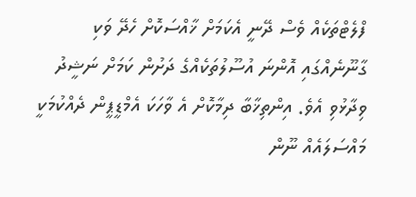ފްލެޓްތަކެއް ވެސް ދޭނީ އެކަމަށް ޚާއްސަކޮށް ހެދޭ ވަކި ގާނޫނެއްގައި އޮންނަ އުސޫލުތަކެއްގެ ދަށުން ކަމަށް ނަޝީދު ވިދާޅުވި އެވެ. އިންތިޚާބާ ދިމާކޮށް އެ ވާހަކަ އެމްޑީޕީން ދެއްކުމަކީ މައްސަލައެއް ނޫން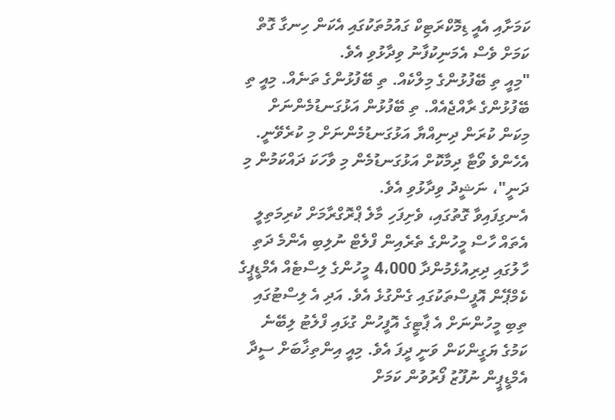ކަމަށާއި އެއީ ޑިމޮކްރަޓިކް ގައުމުތަކުގައި އެކަން ހިނގާ ގޮތް ކަމަށް ވެސް އެމަނިކުފާނު ވިދާޅުވި އެވެ.
"މިއީ ތި ބޭފުޅުންގެ މިލްކެއް. ތި ބޭފުޅުންގެ ތަނެއް. މިއީ ތި ބޭފުޅުންގެ ރާއްޖެއެއް. ތި ބޭފުޅުން އަޅުގަނޑުމެންނަށް މިކަން ކުރަން ދިނިއްޔާ އަޅުގަނޑުމެންނަށް މި ކުރެވޭނީ. އެހެންވެ ވޯޓާ ދިމާކޮށް އަޅުގަނޑުމެން މި ވާހަކަ ދައްކަމުން މި ދަނީ"، ނަޝީދު ވިދާޅުވި އެވެ.
އެނގިފައިވާ ގޮތުގައި، ވެށިފަހި މާލެ ޕްރޮގްރާމަށް ކުރިމަތިލީ އެތައް ހާސް މީހުންގެ ތެރެއިން ފްލެޓް ނުލިބި އެންމެ ދަތި ހާލުގައި ދިރިއުޅެމުންދާ 4،000 މީހުންގެ ލިސްޓެއް އެމްޑީޕީގެ ކެމްޕޭން އޮފީސްތަކުގައި ގެންގުޅެ އެވެ. އަދި އެ ލިސްޓުގައި ތިބި މީހުންނަށް އެ ޕާޓީގެ އޮފީހުން ގުޅައި ފްލެޓު ލިބޭނެ ކަމުގެ ޔަގީންކަން ވަނީ ދީފަ އެވެ. މިއީ އިންތިޚާބަށް ސީދާ އެމްޑީޕީން ނުފޫޒު ފޯރުވުން ކަމަށް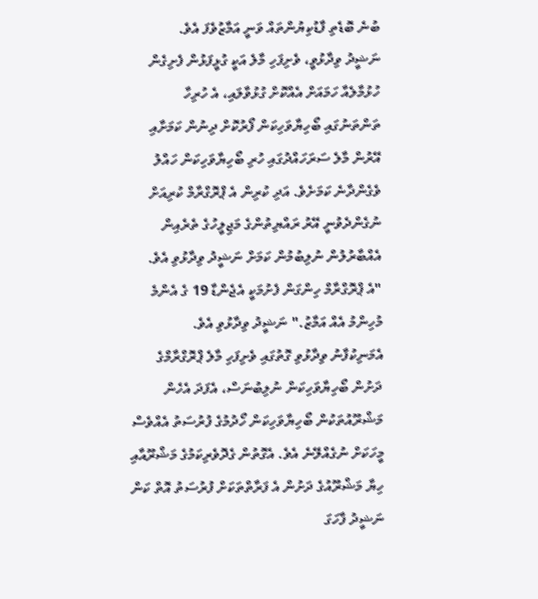ބުނެ ބޮޑެތި ފާޑުކިޔުންތައް ވަނީ އަމާޒުވެފަ އެވެ.
ނަޝީދު ވިދާޅުވީ، ވެށިފަހި މާލެ އަކީ ގުޅީފަޅުން ފެށިގެން ހުޅުމާލެއާ ހަމައަށް އެއްކޮށް ގުޅުވާލައި، އެ ހުރިހާ ތަންތަނުގައި ބޯހިޔާވަހިކަން ފޯރުކޮށް ދިނުން ކަމަށާއި އޭރުން މާލެ ސަރަހައްދުގައި ހުރި ބޯހިޔާވަހިކަން ހައްލު ވެގެންދާނެ ކަމަށެވެ. އަދި ކުރިން އެ ޕްރޮގްރާމް ކުރިއަށް ނުގެންދެވުނީ އޭރު ރައްޔިތުންގެ މަޖިލީހުގެ ތެރެއިން އެއްބާރުލުން ނުލިބުމުން ކަމަށް ނަޝީދު ވިދާޅުވި އެވެ.
"އެ ޕްރޮގްރާމް ހިންގަން ފެށުމަކީ އެޖެންޑާ 19 ގެ އެންމެ މުހިންމު އެއް އަމާޒު." ނަޝީދު ވިދާޅުވި އެވެ.
އެމަނިކުފާނު ވިދާޅުވި ގޮތުގައި ވެށިފަހި މާލެ ޕްރޮގްރާމްގެ ދަށުން ބޯހިޔާވަހިކަން ނުލިބުނަސް، އެފަދަ އެހެން މަޝްރޫއުތަކުން ބޯހިޔާވަހިކަން ހޯދުމުގެ ފުރުސަތު އެއްވެސް މީހަކަށް ނުގެއްލޭނެ އެވެ. އެގޮތުން ގެދޮވެރިކަމުގެ މަޝްރޫއާއި ހިޔާ މަޝްރޫއުގެ ދަށުން އެ ފަރާތްތަކަށް ފުރުސަތު އޮތް ކަން ނަޝީދު ފާހަގަ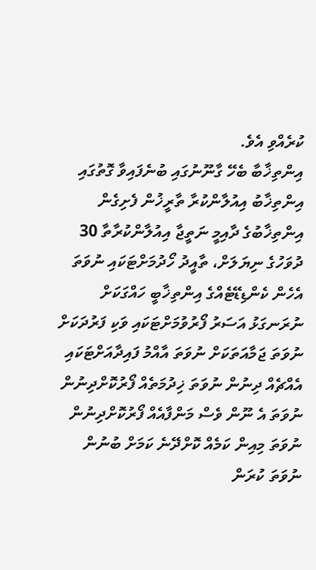ކުރެއްވި އެވެ.
އިންތިޚާބާ ބެހޭ ގާނޫނުގައި ބުނެފައިވާ ގޮތުގައި އިންތިޚާބު އިއުލާންކުރާ ތާރީޚުން ފެށިގެން އިންތިޚާބުގެ ދާއިމީ ނަތީޖާ އިއުލާންކުރާތާ 30 ދުވަހުގެ ނިޔަލަށް، ތާއީދު ހޯދުމަށްޓަކައި ނުވަތަ އެހެން ކެންޑިޑޭޓެއްގެ އިންތިޚާބީ ހައްގަކަށް ނުރަނގަޅު އަސަރު ފޯރުވުމަށްޓަކައި ވަކި ފަރުދަކަށް ނުވަތަ ޖަމާއަތަކަށް ނުވަތަ އާއްމު ފައިދާއަށްޓަކައި އެއްޗެއް ދިނުން ނުވަތަ ޚިދުމަތެއް ފޯރުކޮށްދިނުން ނުވަތަ އެ ނޫން ވެސް މަންފާއެއް ފޯރުކޮށްދިނުން ނުވަތަ މިއިން ކަމެއް ކޮށްދޭނެ ކަމަށް ބުނުން ނުވަތަ ކުރަން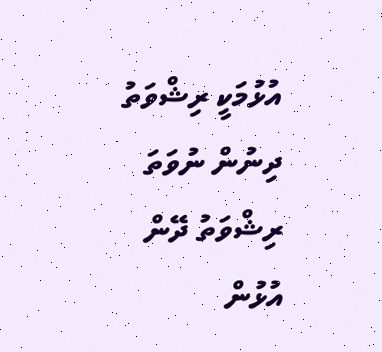އުޅުމަކީ ރިޝްވަތު ދިނުން ނުވަތަ ރިޝްވަތު ދޭން އުޅުން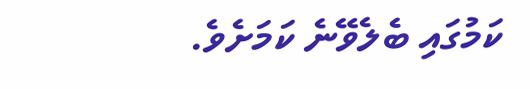ކަމުގައި ބެލެވޭނެ ކަމަށެވެ.